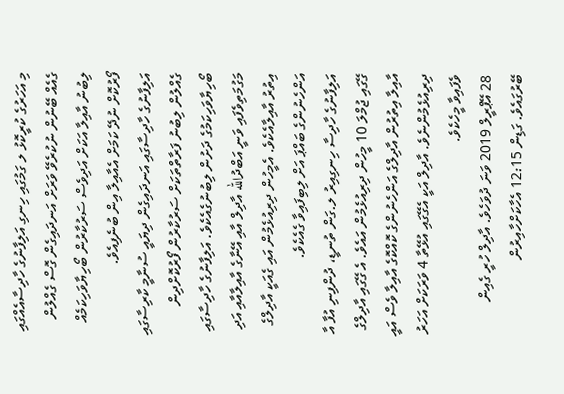މި އަހަރުގެ ކުރީކޮޅު ލ ގަމުގައި ހިނގި އަލިފާނުގެ ހާދިސާއެއްގައި ގެއެއް ބޭނުން ނުކުރެވޭ ވަރަށް އަނދައިގެން ގޮސް ގެއްލުން ލިބުނު އާއިލާ އަކަށް އަދިވެސް ސަރުކާރުން ބޯހިޔާވަހިކަމެއް ފޯރުކޮށް ނުދޭ ކަމަށް އެއާއިލާ އިން ބުނެފިއެވެ.
އަލިފާނުގެ ހާދިސާގައި އަނދައިގެން ދިޔައީ ސުނާމީ ކާރިސާގައި ގެއްލުން ލިބުނު ފަރާތްތަކަށް ސަރުކާރުން ފޯރުކޮށްދިން ބޯހިޔާވަހިކަމުގެ ދަށުން ލިބުނުގެއެކެވެ. އަލިފާނުގެ ހާދިސާގައި މަގުމަތިވެފައި ވަނީ އަބްދުالله އާދިލް އާއި އޭނާގެ އާއިލާއާއި އަދި އިތުރު އާއިލާއެކެވެ. އެމީހުން ދިރިއުޅެމުން އައި ގެއަކީ އާދިލްގެ އަންހެނުންގެ ބައްޕަ އަށް ލިބިފައިވާ ގެއެކެވެ.
އަލިފާނުގެ ހާދިސާ ހިނގިއިރު ލ.ގަން ތުނޑީ، ދުންފިނި އުފާ އާ ގޭގައި ޖުމްލަ 10 މީހުން ދިރިއުޅެމުން އައެވެ. އެ ގޭގައި އާދިލްގެ އާއިލާ އިތުރުން އާދިލްގެ އަންހެނުންގެ ކޮއްކޮގެ އާއިލާ ވެސް އައީ ދިރިއުޅެމުންނެވެ. އާދިލް އަކީ އެގޭގައި އުޅޭތާ 4 ވަރަކަށް އަހަރު ވެފައިވާ މީހެކެވެ.
28 އޭޕްރީލް 2019 ވަނަ ދުވަހެވެ. އާދިލް ހުރީ ގެއިން ބޭރުގައެވެ. ގަޑިން 12:15 އެހާކަށްހާއިރުން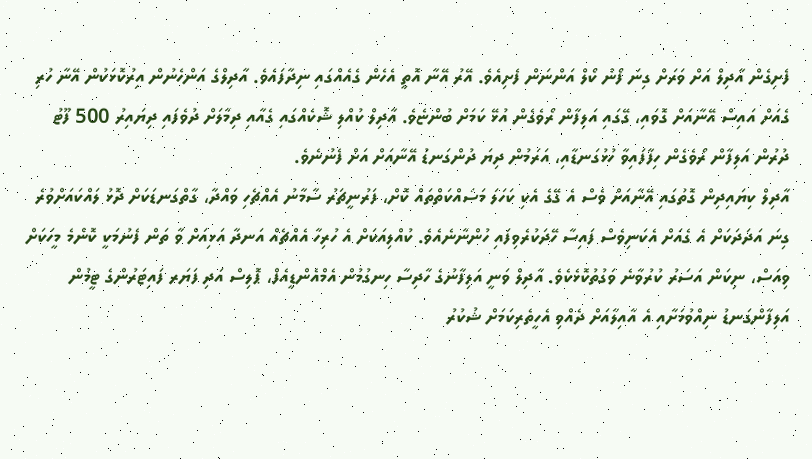ފެށިގެން އާދިލް އަށް ވަރަށް ގިނަ ފޯން ކޯލް އަންނަން ފެށިއެވެ. އޭރު އޭނާ އޮތީ އެހެން ގެއެއްގައި ނިދާފައެވެ. އާދިލްގެ އަންހެނުން އިރުކޮޅަކުން އޭނާ ހުރި ގެއަށް އައިސް އޭނާއަށް ގޮވައި، ގޭގައި އަލިފާން ރޯވެގެން އުޅޭ ކަމަށް ބުންޏެވެ. އާދިލް ކުއްލި ޝޮކެއްގައި ގެއާއި ދިމާލަށް ދުވެފައި ދިޔައިރު 500 ފޫޓު ދުރުން އަލިފާން ރޯވެގެން ހިފާފައިވާ ހުޅުގަނޑާއި، އަރަމުން ދިޔަ ދުންގަނޑު އޭނާއަށް އަށް ފެނުނެވެ.
އާދިލް ކިޔައިދިން ގޮތުގައި އޭނާއަށް ވެސް އެ ގޭގެ އެކި ކަހަލަ މަސައްކަތްތައް ކޮށް، ފަރުނީޗަރު ސާމާނު އެއްޗެހި ވައްދާ، ގާތްގަނޑަކަށް ދޮޅު ލައްކައަށްވުރެ ގިނަ އަދަދަކަށް އެ ގެއަށް އެކަނިވެސް ފައިސާ ހޭދަކުރެވިފައި ހުންނާނެއެވެ. ކުއްލިއަކަށް އެ ހުރިހާ އެއްޗެއް އަނދާ އަޅިއަށް ވާ ތަން ފެނުމަކީ ކޮންމެ މީހަކަށް ވިއަސް، ނިކަން އަސަރު ކުރުވާނެ ވަގުތުކޮޅެކެވެ. އާދިލް ވަނީ އަލިފާނުގެ ހާދިސާ ހިނގުމުން އެމްއެންޑީއެފް، ޕޮލިސް އަދި ފަޔަރ ފައިޓަރުންގެ ޓީމުން އަލިފާންގަނޑު ނިއްވުމަށާއި އެ އާއިލާއަށް ދެއްވި އެހީތެރިކަމަށް ޝުކުރު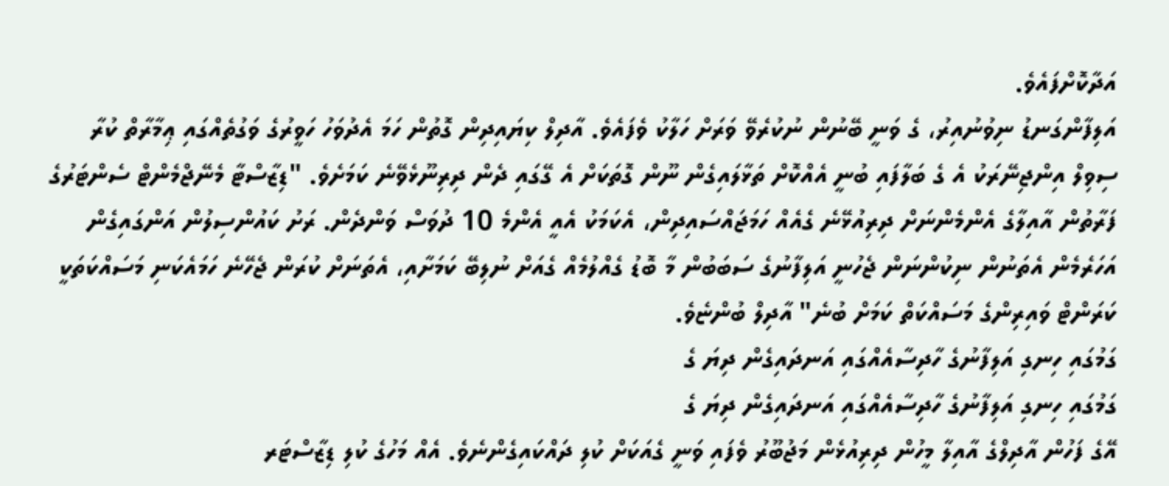އަދާކޮށްފައެވެ.
އަލިފާންގަނޑު ނިވުނުއިރު، ގެ ވަނީ ބޭނުން ނުކުރެވޭ ވަރަށް ހަލާކު ވެފައެވެ. އާދިލް ކިޔައިދިން ގޮތުން ހަމަ އެދުވަހު ހަވީރުގެ ވަގުތެއްގައި ޢިމާރާތް ކުރާ ސިވިލް އިންޖިނޭރަކު އެ ގެ ބަލާފައި ބުނީ އެއްކޮށް ތަޅާލައިގެން ނޫން ގޮތަކަށް އެ ގޭގައި ދެން ދިރިނޫޅެވޭނެ ކަމަށެވެ. "ޑިޒާސްޓާ މެނޭޖްމެންޓް ސެންޓަރުގެ ފަރާތުން އާއިލާގެ އެންމެންނަށް ދިރިއުޅޭނެ ގެއެއް ހަމަޖައްސައިދިން، އެކަމަކު އެއީ އެންމެ 10 ދުވަސް ވަންދެން. ރަށު ކައުންސިލުން އަންގައިގެން އަހަރެމެން އެތަނުން ނިކުންނަން ޖެހުނީ އަލިފާނުގެ ސަބަބުން މާ ބޮޑު ގެއްލުމެއް ގެއަށް ނުލިބޭ ކަމަށާއި، އެތަނަށް ކުރަން ޖެހޭނެ ހަމައެކަނި މަސައްކަތަކީ ކަރަންޓް ވައިރިންގެ މަސައްކަތް ކަމަށް ބުނެ" އާދިލް ބުންޏެވެ.
ގަމުގައި ހިނގި އަލިފާނުގެ ހާދިސާއެއްގައި އަނދައިގެން ދިޔަ ގެ
ގަމުގައި ހިނގި އަލިފާނުގެ ހާދިސާއެއްގައި އަނދައިގެން ދިޔަ ގެ
އޭގެ ފަހުން އާދިލްގެ އާއިލާ މީހުން ދިރިއުޅެން މަޖުބޫރު ވެފައި ވަނީ ގެއަކަށް ކުލި ދައްކައިގެންނެވެ. އެއް މަހުގެ ކުލި ޑިޒާސްޓަރ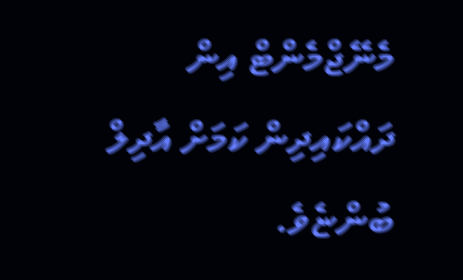މެނޭޖްމެންޓް އިން ދައްކައިދިން ކަމަށް އާދިލް ބުންޏެވެ.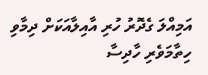އަމިއްލަ ގެދޮރު ހުރި އާއިލާއަކަށް ދިމާވި ހިތާމަވެރި ހާދިސާ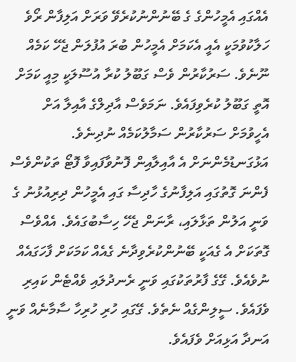އެއްގައި އެމީހުންގެ ގެ ބޭނުންނުކުރެވޭ ވަރަށް އަލިފާން ރޯވެ ހަލާކުވުމަކީ އެއީ އެކަމަށް އެމީހުން ބުރަ އުފުލަން ޖެހޭ ކަމެއް ނޫނެވެ. ސަރުކާރުން ވެސް ގަބޫލު ކުރާ އުސޫލަކީ މިއީ ކަމަށް އޮތީ ގަބޫލު ކުރެވިފައެވެ. ނަމަވެސް އާދިލްގެ އާއިލާ އަށް އެހީވުމަށް ސަރުކާރުން ސަމާލުކަމެއް ނުދިނެވެ.
އަޅުގަނޑުމެންނަށް އެ އާއިލާއިން ފޮނުވާފައިވާ ފޮޓޯ ތަކުންވެސް ފެންނަ ގޮތުގައި އަލިފާނުގެ ހާދިސާ ގައި އެމީހުން ދިރިއުޅުނު ގެ ވަނީ އަލުން ތަޅާލައި، ރާނަން ޖެހޭ ހިސާބުގައެވެ. އެއްވެސް ގޮތަކަށް އެ ގެއަކީ ބޭނުންކުރެވިދާނެ ގެއެއް ކަމަކަށް ފާހަގައެއް ނުވެއެވެ. ގޭގެ ފާރުތަކުގައި ވަނީ ރެނދުލައި ވެއްޓެން ކައިރި ވެފައެވެ. ސީލިންގެއް ނެތެވެ. ގޭގައި ހުރި ހުރިހާ ސާމާނެއް ވަނީ އަނދާ އަޅިއަށް ވެފައެވެ.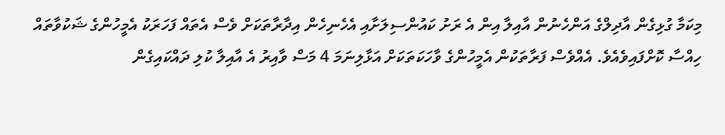މިކަމާ ގުޅިގެން އާދިލްގެ އަންހެނުން އާއިލާ އިން އެ ރަށު ކައުންސިލަށާއި އެހެނިހެން އިދާރާތަކަށް ވެސް އެތައް ފަހަރަކު އެމީހުންގެ ޝަކުވާތައް ހިއްސާ ކޮށްފައިވެއެވެ. އެއްވެސް ފަރާތަކުން އެމީހުންގެ ވާހަކަތަކަށް އަޅާލިނަމަ 4 މަސް ވާއިރު އެ އާއިލާ ކުލި ދައްކައިގެން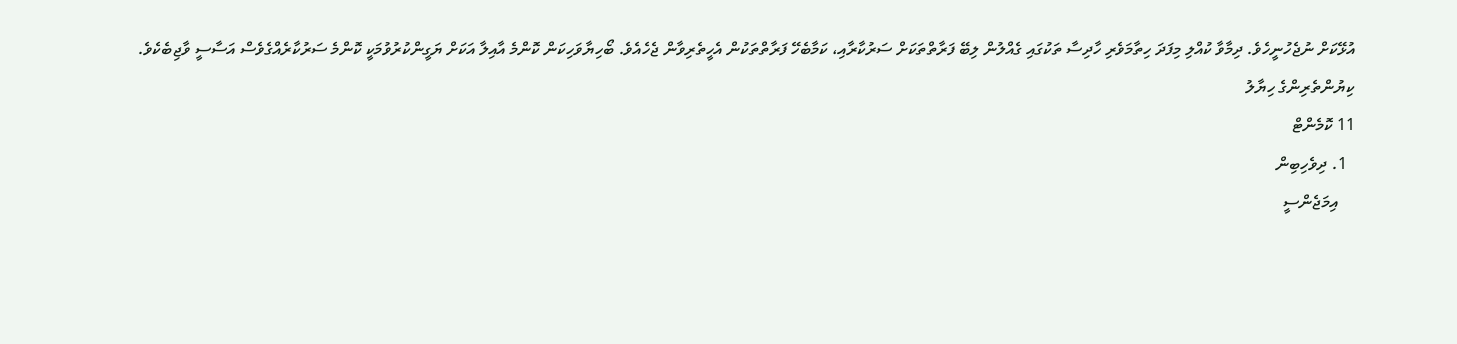އުޅޭކަށް ނުޖެހުނީހެވެ. ދިމާވާ ކުއްލި މިފަދަ ހިތާމަވެރި ހާދިސާ ތަކުގައި ގެއްލުން ލިބޭ ފަރާތްތަކަށް ސަރުކާރާއި، ކަމާބެހޭ ފަރާތްތަކުން އެހީތެރިވާން ޖެހެއެވެ. ބޯހިޔާވަހިކަން ކޮންމެ އާއިލާ އަކަށް ޔަގީންކުރުވުމަކީ ކޮންމެ ސަރުކާރެއްގެވެސް އަސާސީ ވާޖިބެކެވެ.
ކިޔުންތެރިންގެ ހިޔާލު
11 ކޮމެންޓް
  1. ދިވެހިބިން
    އިމަޖެންސީ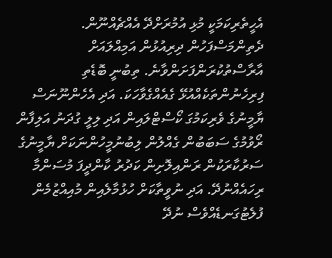އެހީތެރިކަމަކީ މުޅި އުމުރަށްދޭ އެއްޗެއްނޫން. ދެތިންމަސްފަހުން ދިރިއުޅުން އަމިއްލައަށް އާރާސްތުކުރަންފަށަންވާނެ. ތިބުނީ ބޮޑެތި ފިރިހެނުންތަކެއްއުޅޭ ގެއެއްގެވާހަކަ. އަދި އެހެންނޫނަސް ޔާމީނުގެ ވެރިކަމުގަ ކޯސްޓްލައިން އަދި ލިލީ ގުދަނު އަލިފާން ރޯވުމުގެ ސަބަބުން ގެއްލުން ލިބުނުމީހުންނަކަށް ޔާމީނުގެ ސަރުކާރަކުން ރަންއިލޮށިން ކަދުރު ކާންދީފަ މުސަންމާ ރިހައެއްނުދޭ. އަދި ނުވީތާކަށް ހުޅުމާލެއިން މުއިއްޒުމެން ފުލެޓުގަނޑެއްވެސް ނުދޭ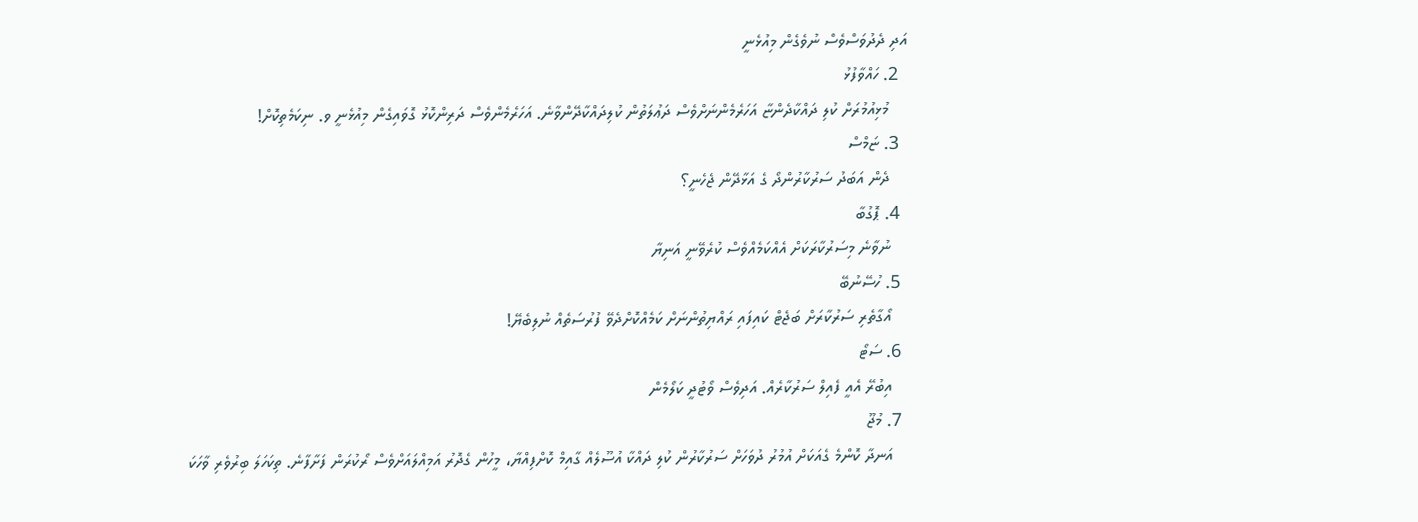އަދި ދެދުވަސްވެސް ނުވެގެން މިއުޅެނީ
  2. ހައްވާފުޅު
    މުޅިއުމުރަށް ކުލި ދައްކާދެންޏާ އަހަރެމެންނަށްވެސް ދަޢުލަތުން ކުލިދައްކާދޭންވާނެ. އަހަރެމެންވެސް ދަރިންކޮޅު ގޮވައިގެން މިއުޅެނީ ވ. ނިކަމެތިކޮށް!
  3. ޏަމްސް
    ދެން އަބަދު ސަރުކާރުންދޯ ގެ އަޅާދޭން ޖެހެނީ؟
  4. ޕޮގުބާ
    ނުވާނެ މިސަރުކާރަކަށް އެއްކަމެއްވެސް ކުރެވޭނީ އަނިޔާ
  5. ހުސޭނުބޭ
    އޯގާތެރި ސަރުކާރަށް ބަޖެޓް ކައިފައި ރައްޔިތުންނަށް ކަމެއްކޮށްދެވޭ ފުރުސަތެއް ނުލިބެޔޭ!
  6. ސަޓޯ
    އިބުރޭ އެއީ ފެއިލް ސަރުކާރެއް. އަދިވެސް ވޯޓުދީ ކަލޯމެން
  7. މުޖޫ
    އަނދާ ކޮންމެ ގެއަކަށް އުމުރު ދުވަހަށް ސަރުކާރުން ކުލި ދައްކާ އުސޫލެއް ގާއިމް ކޮށްފިއްޔާ، މީހުން ގެދޮރު އަމިއްލައަށްވެސް ރޯކުރަން ފަށާފާނެ. ތިކަހަލަ ބިރުވެރި ވާހަކަ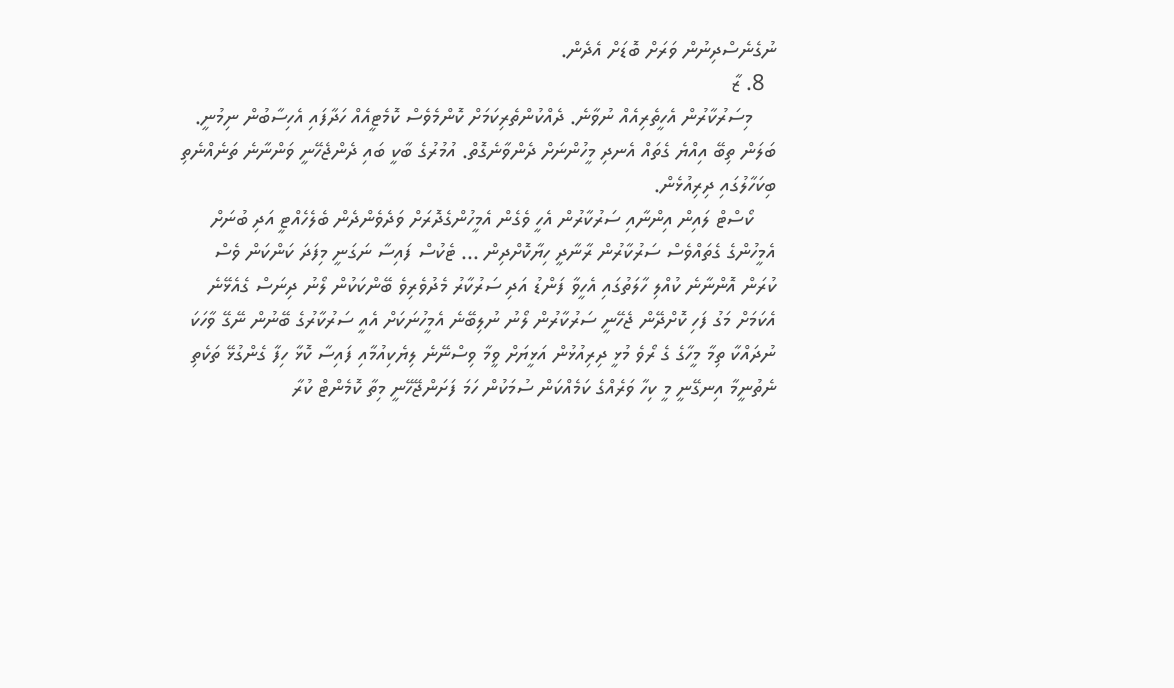ނުގެނެސްދިނުން ވަރަށް ބޮޑަށް އެދެން.
  8. ޒާ
    މިސަރުކާރުން އެހީތެރިއެއް ނުވާނެ. ދެއްކުންތެރިކަމަށް ކޮންމެވެސް ކޮމެޓީއެއް ހަދާފައި އެހިސާބުން ނިމުނީ. ބަލަން ތިބޭ އިއްޔެ ގެތައް އެނދި މީހުންނަށް ދެންވާނެގޮތް. އުމުރުގެ ބާކީ ބައި ދެންޖެހޭނީ ވަންނާނެ ތަނެއްނެތި ބިކަހާލުގައި ދިރިއުޅެން.
    ކޯސްޓް ލައިން އިންނާއި ސަރުކާރުން އެހީ ވެގެން އެމީހުންގެދޮރަށް ވަދެވެންދެން ބެލެހެއްޓީ އަދި ބުނަށް އެމީހުންގެ ގެތައްވެސް ސަރުކާރުން ރާނާދީ ހިޔާކޮށްދިން ... ޓެކުސް ފައިސާ ނަގަނީ މިފަދަ ކަންކަން ވެސް ކުރަން އޮންނާނެ ކުއްލި ހާލަތުގައި އެހީވާ ފަންޑު އަދި ސަރުކާރު މެދުވެރިވެ ބޭންކަކުން ލޯނު ދިނަސް ގެއެޅޭނެ އެކަމަށް މަގު ފަހި ކޮށްދޭން ޖެހޭނީ ސަރުކާރުން ލޯނު ނުލިބޭނެ އެމީހުނަކަށް އެއީ ސަރުކާރުގެ ބޭނުން ނޭގޭ ވާހަކަ ނުދައްކާ ތިމާ މީހާގެ ގެ ރޯވެ މުޅީ ދިރިއުޅުން އަޅީޔަށް ވީމާ ވިސްނޭނެ ލިޔެކިއުމާއި ފައިސާ ކޮޅާ ހިފާ ގެންގުޅޭ ތަކެތި ނެތުނީމާ އިނގޭނީ މީ ކިހާ ވަރެއްގެ ކަމެއްކަން ސުމަކުން ހަމަ ފަށަންޖޭހޭނީ މިތާ ކޮމެންޓް ކުރާ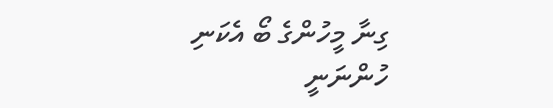ގިނާ މީހުންގެ ބޯ އެކަނި ހުންނަނީ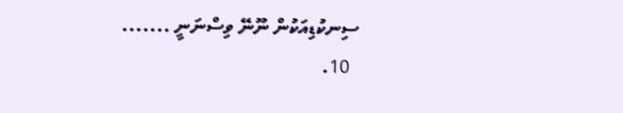ސިނކުޑިއަކުން ނޫނޭ ވިސްނަނީ .......
  10.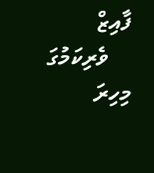ފާއިޒް
    ވެރިކަމުގަ މިހިރަ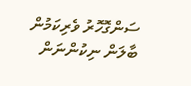ސަންގޮހޮރު ވެރިކަމުން ބާލަން ނިކުންނަން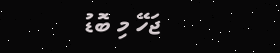ޖަހޭ މި ބޮޑު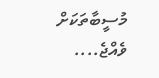މުސީބާތަކަށް ވެއްޖެ....